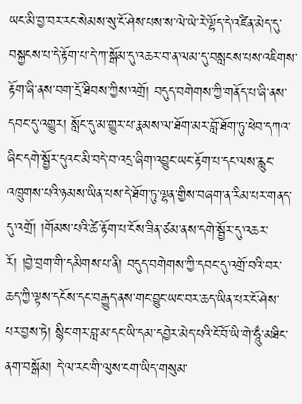ཡང་མི་བྱ་བར་རང་སེམས་སུ་ངོ་ཤེས་པས་ས་ལེ་ཡེ་རེ་ལྷོད་དེ་འཛིན་མེད་དུ་བསྐྱངས་པ་དེ་རྟོག་པ་དེ་ཀ་སྒོམ་དུ་འཆར་བ་ན་ལམ་དུ་བསླངས་པས་འཇིགས་རྟོག་ཞི་ནས་བག་དྲོ་ཐིབས་ཀྱིས་འགྲོ། བདུད་བགེགས་ཀྱི་གནོད་པ་ཞི་ནས་དབང་དུ་འགྱུར། སློང་དུ་མ་གྱུར་པ་རྣམས་ལ་ཐོག་མར་བློ་ཐོག་ཏུ་ཕེབ་དཀའ་ཞིང་དགེ་སྦྱོར་དུའང་མི་བདེ་བ་འདྲ་ཞིག་འབྱུང་ཡང་རྟོག་པ་དང་ལས་རླུང་འཁྲུགས་པའི་ཉམས་ཡིན་པས་དེ་ཐོག་ཏུ་ལྷན་གྱིས་བཞག་ན་རིམ་པར་གནད་དུ་འགྲོ། །གོམས་པའི་ཚེ་རྟོག་པ་ངོས་ཟིན་ཙམ་ནས་དགེ་སྦྱོར་དུ་འཆར་རོ། །བྱེ་བྲག་གི་དམིགས་པ་ནི། བདུད་བགེགས་ཀྱི་དབང་དུ་འགྲོ་བའི་བར་ཆད་ཀྱི་ལྟས་དངོས་དང་བརྒྱུད་ནས་གང་བྱུང་ཡང་བར་ཆད་ཡིན་པར་ངོ་ཤེས་པར་བྱས་ཏེ། སྙིང་གར་བླ་མ་དང་ཡི་དམ་དབྱེར་མེད་པའི་ངོ་བོ་ཡི་གེ་ཧཱུྃ་མཐིང་ནག་བསྒོམ། དེ་ལ་རང་གི་ལུས་ངག་ཡིད་གསུམ་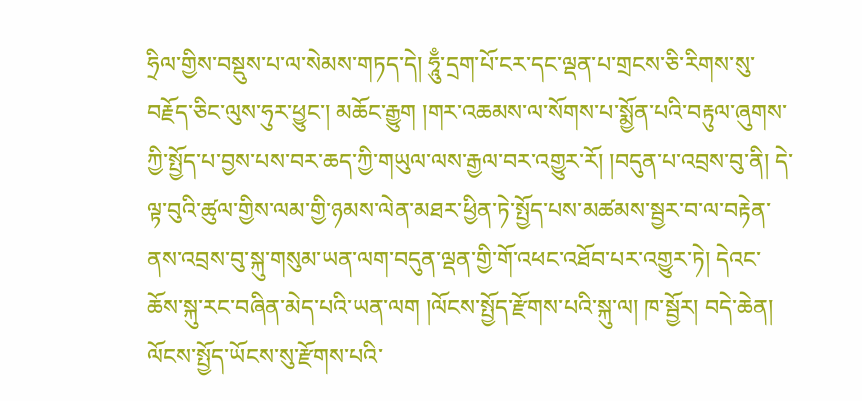ཧྲིལ་གྱིས་བསྡུས་པ་ལ་སེམས་གཏད་དེ། ཧཱུྃ་དྲག་པོ་ངར་དང་ལྡན་པ་གྲངས་ཅི་རིགས་སུ་བརྗོད་ཅིང་ལུས་ཧུར་ཕྱུང་། མཆོང་རྒྱུག །གར་འཆམས་ལ་སོགས་པ་སྨྱོན་པའི་བརྟུལ་ཞུགས་ཀྱི་སྤྱོད་པ་བྱས་པས་བར་ཆད་ཀྱི་གཡུལ་ལས་རྒྱལ་བར་འགྱུར་རོ། །བདུན་པ་འབྲས་བུ་ནི། དེ་ལྟ་བུའི་ཚུལ་གྱིས་ལམ་གྱི་ཉམས་ལེན་མཐར་ཕྱིན་ཏེ་སྤྱོད་པས་མཚམས་སྦྱར་བ་ལ་བརྟེན་ནས་འབྲས་བུ་སྐུ་གསུམ་ཡན་ལག་བདུན་ལྡན་གྱི་གོ་འཕང་འཐོབ་པར་འགྱུར་ཏེ། དེའང་ཆོས་སྐུ་རང་བཞིན་མེད་པའི་ཡན་ལག །ལོངས་སྤྱོད་རྫོགས་པའི་སྐུ་ལ། ཁ་སྦྱོར། བདེ་ཆེན། ལོངས་སྤྱོད་ཡོངས་སུ་རྫོགས་པའི་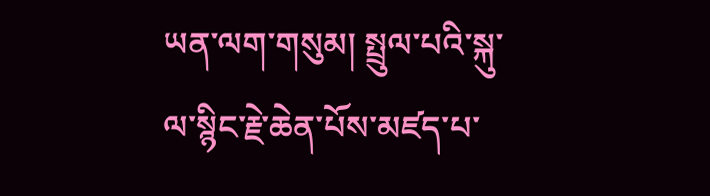ཡན་ལག་གསུམ། སྤྲུལ་པའི་སྐུ་ལ་སྙིང་རྗེ་ཆེན་པོས་མཛད་པ་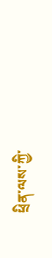ཕྲིན་ལས་ཀྱི་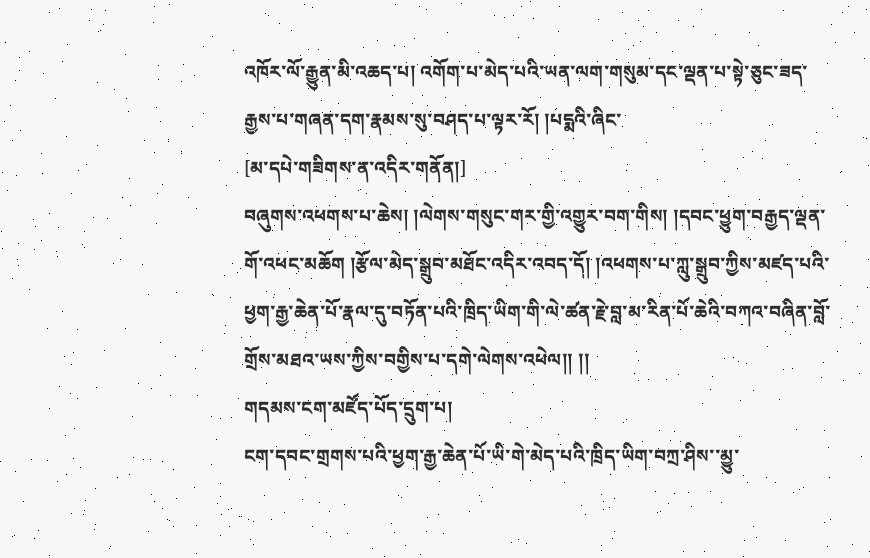འཁོར་ལོ་རྒྱུན་མི་འཆད་པ། འགོག་པ་མེད་པའི་ཡན་ལག་གསུམ་དང་ལྡན་པ་སྟེ་ཅུང་ཟད་རྒྱས་པ་གཞན་དག་རྣམས་སུ་བཤད་པ་ལྟར་རོ། །པདྨའི་ཞིང་
[མ་དཔེ་གཟིགས་ན་འདིར་གནོན།]
བཞུགས་འཕགས་པ་ཆེས། །ལེགས་གསུང་གར་གྱི་འགྱུར་བག་གིས། །དབང་ཕྱུག་བརྒྱད་ལྡན་གོ་འཕང་མཆོག །རྩོལ་མེད་སྒྲུབ་མཐོང་འདིར་འབད་དོ། །འཕགས་པ་ཀླུ་སྒྲུབ་ཀྱིས་མཛད་པའི་ཕྱག་རྒྱ་ཆེན་པོ་རྣལ་དུ་བཏོན་པའི་ཁྲིད་ཡིག་གི་ལེ་ཚན་རྗེ་བླ་མ་རིན་པོ་ཆེའི་བཀའ་བཞིན་བློ་གྲོས་མཐའ་ཡས་ཀྱིས་བགྱིས་པ་དགེ་ལེགས་འཕེལ།། །།
གདམས་ངག་མཛོད་པོད་དྲུག་པ།
ངག་དབང་གྲགས་པའི་ཕྱག་རྒྱ་ཆེན་པོ་ཡི་གེ་མེད་པའི་ཁྲིད་ཡིག་བཀྲ་ཤིས་་མྱུ་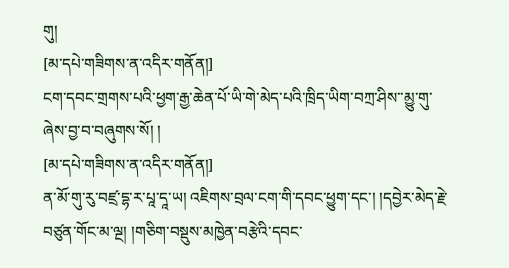གུ།
[མ་དཔེ་གཟིགས་ན་འདིར་གནོན།]
ངག་དབང་གྲགས་པའི་ཕྱག་རྒྱ་ཆེན་པོ་ཡི་གེ་མེད་པའི་ཁྲིད་ཡིག་བཀྲ་ཤིས་་མྱུ་གུ་ཞེས་བྱ་བ་བཞུགས་སོ། །
[མ་དཔེ་གཟིགས་ན་འདིར་གནོན།]
ན་མོ་གུ་རུ་བཛྲ་དྷ་ར་པཱ་དཱ་ཡ། འཇིགས་བྲལ་ངག་གི་དབང་ཕྱུག་དང་། །དབྱེར་མེད་རྗེ་བཙུན་གོང་མ་ལྔ། །གཅིག་བསྡུས་མཁྱེན་བརྩེའི་དབང་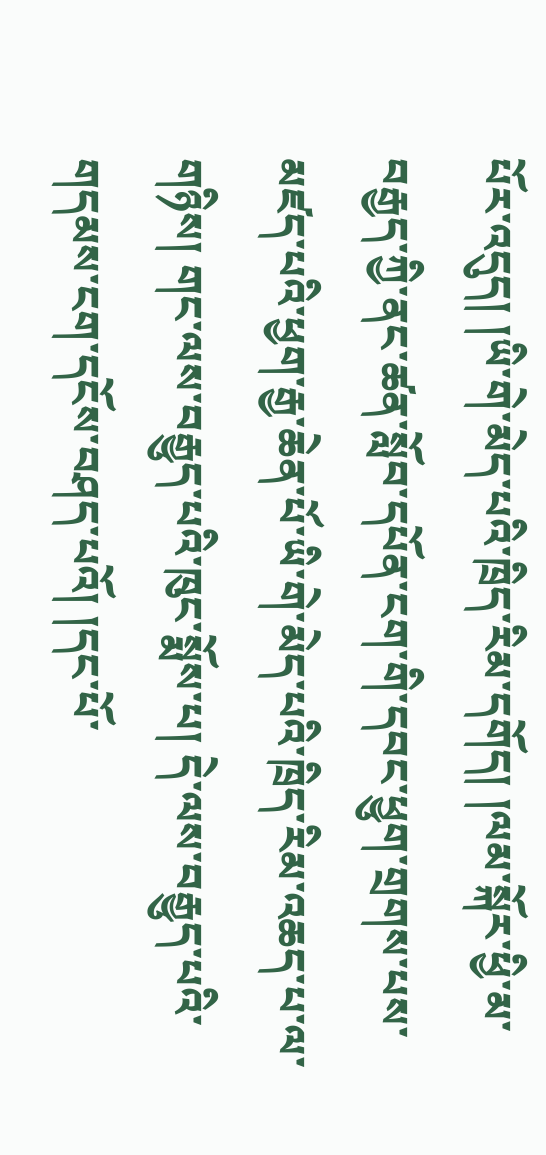པོར་འདུད། །ཡི་གེ་མེད་པའི་ཁྲིད་རིམ་དགོད། །ལམ་སྐོར་ཕྱི་མ་བརྒྱད་ཀྱི་ནང་ཚན་སློབ་དཔོན་ངག་གི་དབང་ཕྱུག་གྲགས་པས་མཛད་པའི་ཕྱག་རྒྱ་ཆེན་པོ་ཡི་གེ་མེད་པའི་ཁྲིད་རིམ་འཆད་པ་ལ་གཉིས། གང་ལས་བརྒྱུད་པའི་ཁུང་སྨོས་པ། དེ་ལས་བརྒྱུད་པའི་གདམས་ངག་དངོས་བཤད་པའོ། །དང་པོ་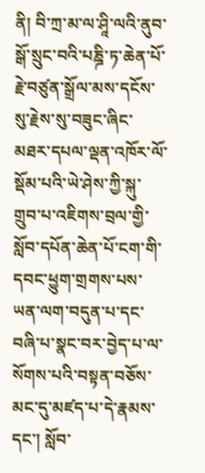ནི། བི་ཀྲ་མ་ལ་ཤཱི་ལའི་ནུབ་སྒོ་སྲུང་བའི་པཎྜི་ཏ་ཆེན་པོ་རྗེ་བཙུན་སྒྲོལ་མས་དངོས་སུ་རྗེས་སུ་བཟུང་ཞིང་མཐར་དཔལ་ལྡན་འཁོར་ལོ་སྡོམ་པའི་ཡེ་ཤེས་ཀྱི་སྐུ་གྲུབ་པ་འཇིགས་བྲལ་གྱི་སློབ་དཔོན་ཆེན་པོ་ངག་གི་དབང་ཕྱུག་གྲགས་པས་ཡན་ལག་བདུན་པ་དང་བཞི་པ་སྣང་བར་བྱེད་པ་ལ་སོགས་པའི་བསྟན་བཅོས་མང་དུ་མཛད་པ་དེ་རྣམས་དང་། སློབ་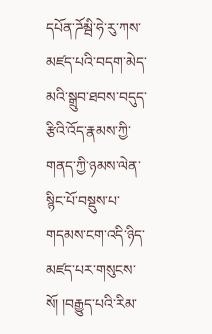དཔོན་ཌོམྦི་ཧེ་རུ་ཀས་མཛད་པའི་བདག་མེད་མའི་སྒྲུབ་ཐབས་བདུད་རྩིའི་འོད་རྣམས་ཀྱི་གནད་ཀྱི་ཉམས་ལེན་སྙིང་པོ་བསྡུས་པ་གདམས་ངག་འདི་ཉིད་མཛད་པར་གསུངས་སོ། །བརྒྱུད་པའི་རིམ་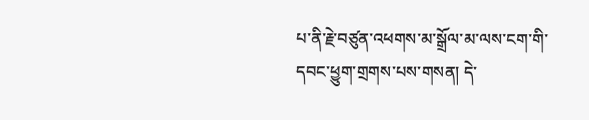པ་ནི་རྗེ་བཙུན་འཕགས་མ་སྒྲོལ་མ་ལས་ངག་གི་དབང་ཕྱུག་གྲགས་པས་གསན། དེ་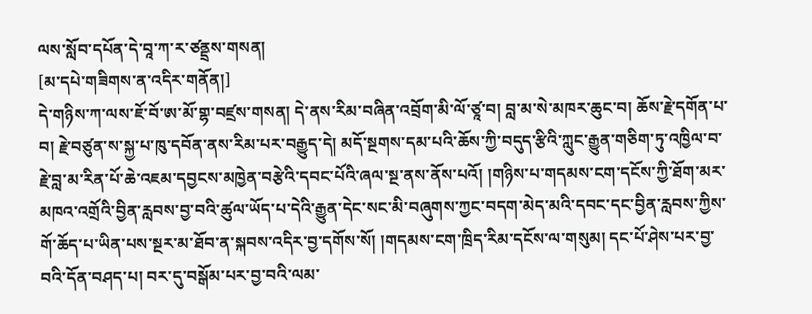ལས་སློབ་དཔོན་དེ་བཱ་ཀ་ར་ཙནྡྲས་གསན།
[མ་དཔེ་གཟིགས་ན་འདིར་གནོན།]
དེ་གཉིས་ཀ་ལས་ཇོ་བོ་ཨ་མོ་གྷ་བཛྲས་གསན། དེ་ནས་རིམ་བཞིན་འབྲོག་མི་ལོ་ཙཱ་བ། བླ་མ་སེ་མཁར་ཆུང་བ། ཆོས་རྗེ་དགོན་པ་བ། རྗེ་བཙུན་ས་སྐྱ་པ་ཁུ་དབོན་ནས་རིམ་པར་བརྒྱུད་དེ། མདོ་སྔགས་དམ་པའི་ཆོས་ཀྱི་བདུད་རྩིའི་ཀླུང་རྒྱུན་གཅིག་ཏུ་འཁྱིལ་བ་རྗེ་བླ་མ་རིན་པོ་ཆེ་འཇམ་དབྱངས་མཁྱེན་བརྩེའི་དབང་པོའི་ཞལ་སྔ་ནས་ནོས་པའོ། །གཉིས་པ་གདམས་ངག་དངོས་ཀྱི་ཐོག་མར་མཁའ་འགྲོའི་བྱིན་རླབས་བྱ་བའི་ཚུལ་ཡོད་པ་དེའི་རྒྱུན་དེང་སང་མི་བཞུགས་ཀྱང་བདག་མེད་མའི་དབང་དང་བྱིན་རླབས་ཀྱིས་གོ་ཆོད་པ་ཡིན་པས་སྔར་མ་ཐོབ་ན་སྐབས་འདིར་བྱ་དགོས་སོ། །གདམས་ངག་ཁྲིད་རིམ་དངོས་ལ་གསུམ། དང་པོ་ཤེས་པར་བྱ་བའི་དོན་བཤད་པ། བར་དུ་བསྒོམ་པར་བྱ་བའི་ལམ་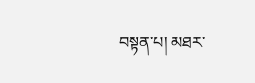བསྟན་པ། མཐར་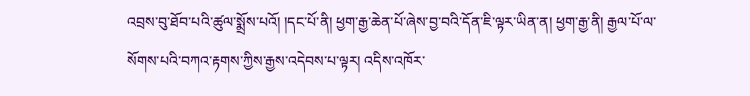འབྲས་བུ་ཐོབ་པའི་ཚུལ་སྨྲོས་པའོ། །དང་པོ་ནི། ཕྱག་རྒྱ་ཆེན་པོ་ཞེས་བྱ་བའི་དོན་ཇི་ལྟར་ཡིན་ན། ཕྱག་རྒྱ་ནི། རྒྱལ་པོ་ལ་སོགས་པའི་བཀའ་རྟགས་ཀྱིས་རྒྱས་འདེབས་པ་ལྟར། འདིས་འཁོར་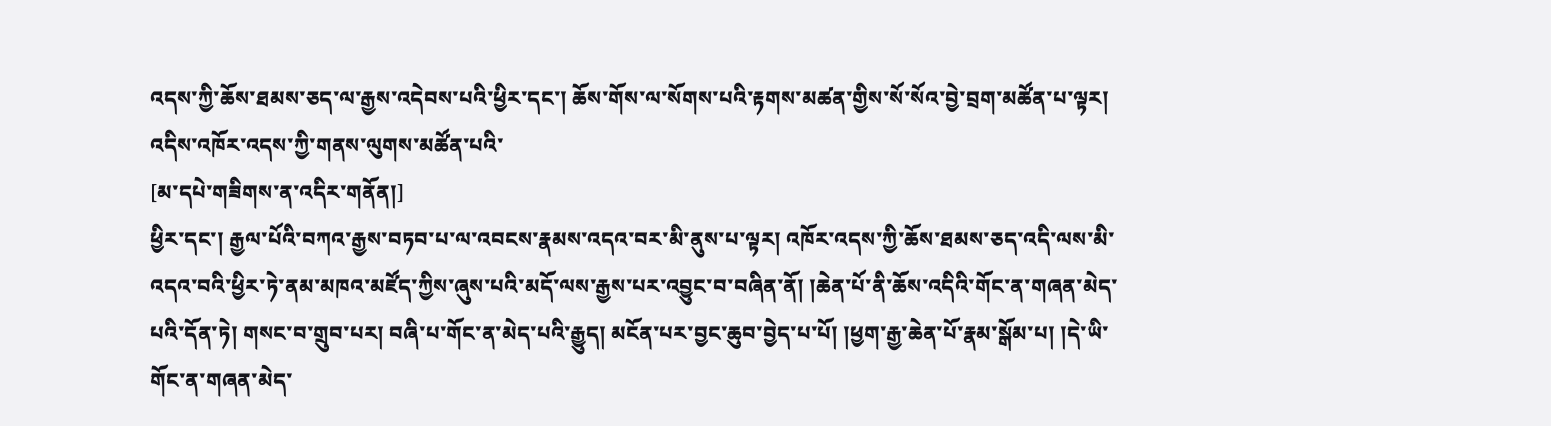འདས་ཀྱི་ཆོས་ཐམས་ཅད་ལ་རྒྱས་འདེབས་པའི་ཕྱིར་དང་། ཆོས་གོས་ལ་སོགས་པའི་རྟགས་མཚན་གྱིས་སོ་སོའ་བྱེ་བྲག་མཚོན་པ་ལྟར། འདིས་འཁོར་འདས་ཀྱི་གནས་ལུགས་མཚོན་པའི་
[མ་དཔེ་གཟིགས་ན་འདིར་གནོན།]
ཕྱིར་དང་། རྒྱལ་པོའི་བཀའ་རྒྱས་བཏབ་པ་ལ་འབངས་རྣམས་འདའ་བར་མི་ནུས་པ་ལྟར། འཁོར་འདས་ཀྱི་ཆོས་ཐམས་ཅད་འདི་ལས་མི་འདའ་བའི་ཕྱིར་ཏེ་ནམ་མཁའ་མཛོད་ཀྱིས་ཞུས་པའི་མདོ་ལས་རྒྱས་པར་འབྱུང་བ་བཞིན་ནོ། །ཆེན་པོ་ནི་ཆོས་འདིའི་གོང་ན་གཞན་མེད་པའི་དོན་ཏེ། གསང་བ་གྲུབ་པར། བཞི་པ་གོང་ན་མེད་པའི་རྒྱུད། མངོན་པར་བྱང་ཆུབ་བྱེད་པ་པོ། །ཕྱག་རྒྱ་ཆེན་པོ་རྣམ་སྒོམ་པ། །དེ་ཡི་གོང་ན་གཞན་མེད་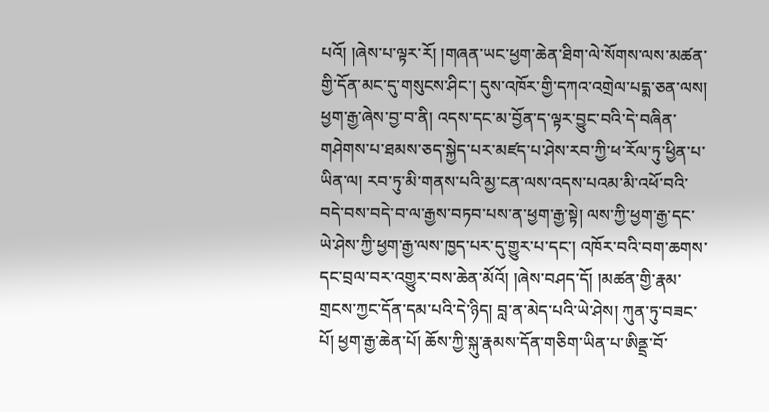པའོ། །ཞེས་པ་ལྟར་རོ། །གཞན་ཡང་ཕྱག་ཆེན་ཐིག་ལེ་སོགས་ལས་མཚན་གྱི་དོན་མང་དུ་གསུངས་ཤིང་། དུས་འཁོར་གྱི་དཀའ་འགྲེལ་པདྨ་ཅན་ལས། ཕྱག་རྒྱ་ཞེས་བྱ་བ་ནི། འདས་དང་མ་བྱོན་ད་ལྟར་བྱུང་བའི་དེ་བཞིན་གཤེགས་པ་ཐམས་ཅད་སྐྱེད་པར་མཛད་པ་ཤེས་རབ་ཀྱི་ཕ་རོལ་ཏུ་ཕྱིན་པ་ཡིན་ལ། རབ་ཏུ་མི་གནས་པའི་མྱ་ངན་ལས་འདས་པའམ་མི་འཕོ་བའི་བདེ་བས་བདེ་བ་ལ་རྒྱས་བཏབ་པས་ན་ཕྱག་རྒྱ་སྟེ། ལས་ཀྱི་ཕྱག་རྒྱ་དང་ཡེ་ཤེས་ཀྱི་ཕྱག་རྒྱ་ལས་ཁྱད་པར་དུ་གྱུར་པ་དང་། འཁོར་བའི་བག་ཆགས་དང་བྲལ་བར་འགྱུར་བས་ཆེན་མོའོ། །ཞེས་བཤད་དོ། །མཚན་གྱི་རྣམ་གྲངས་ཀྱང་དོན་དམ་པའི་དེ་ཉིད། བླ་ན་མེད་པའི་ཡེ་ཤེས། ཀུན་ཏུ་བཟང་པོ། ཕྱག་རྒྱ་ཆེན་པོ། ཆོས་ཀྱི་སྐུ་རྣམས་དོན་གཅིག་ཡིན་པ་ཨིནྡྲ་བོ་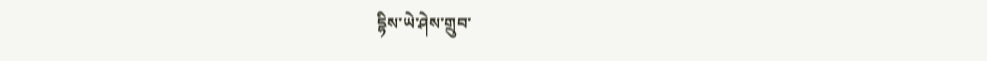དྷིས་ཡེ་ཤེས་གྲུབ་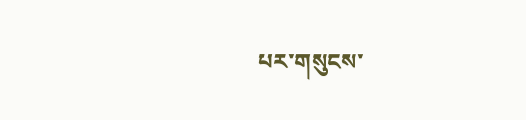པར་གསུངས་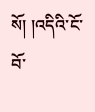སོ། །འདིའི་ངོ་བོ་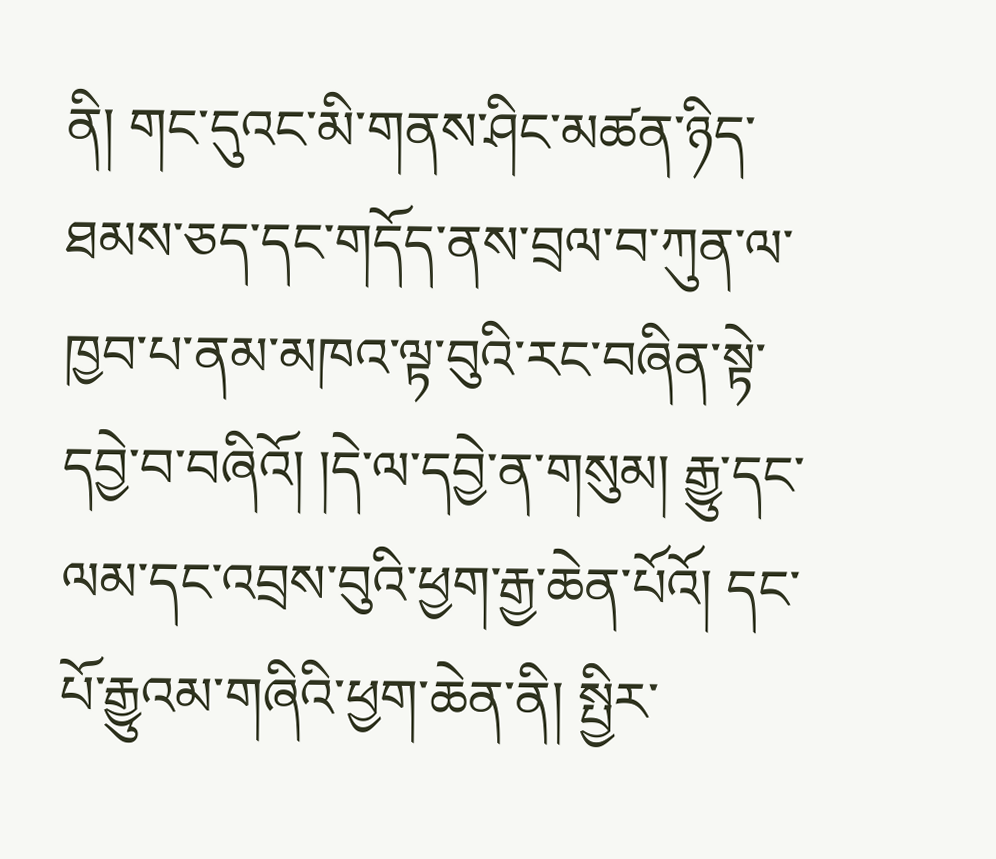ནི། གང་དུའང་མི་གནས་ཤིང་མཚན་ཉིད་ཐམས་ཅད་དང་གདོད་ནས་བྲལ་བ་ཀུན་ལ་ཁྱབ་པ་ནམ་མཁའ་ལྟ་བུའི་རང་བཞིན་སྟེ་དབྱེ་བ་བཞིའོ། །དེ་ལ་དབྱེ་ན་གསུམ། རྒྱུ་དང་ལམ་དང་འབྲས་བུའི་ཕྱག་རྒྱ་ཆེན་པོའོ། དང་པོ་རྒྱུའམ་གཞིའི་ཕྱག་ཆེན་ནི། སྤྱིར་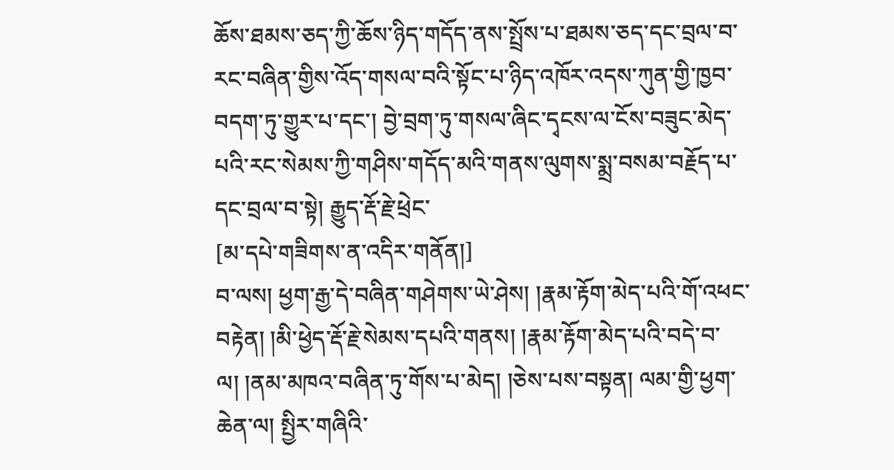ཆོས་ཐམས་ཅད་ཀྱི་ཆོས་ཉིད་གདོད་ནས་སྤྲོས་པ་ཐམས་ཅད་དང་བྲལ་བ་རང་བཞིན་གྱིས་འོད་གསལ་བའི་སྟོང་པ་ཉིད་འཁོར་འདས་ཀུན་གྱི་ཁྱབ་བདག་ཏུ་གྱུར་པ་དང་། བྱེ་བྲག་ཏུ་གསལ་ཞིང་དྭངས་ལ་ངོས་བཟུང་མེད་པའི་རང་སེམས་ཀྱི་གཤིས་གདོད་མའི་གནས་ལུགས་སྨྲ་བསམ་བརྗོད་པ་དང་བྲལ་བ་སྟེ། རྒྱུད་རྡོ་རྗེ་ཕྲེང་
[མ་དཔེ་གཟིགས་ན་འདིར་གནོན།]
བ་ལས། ཕྱག་རྒྱ་དེ་བཞིན་གཤེགས་ཡེ་ཤེས། །རྣམ་རྟོག་མེད་པའི་གོ་འཕང་བརྟེན། །མི་ཕྱེད་རྡོ་རྗེ་སེམས་དཔའི་གནས། །རྣམ་རྟོག་མེད་པའི་བདེ་བ་ལ། །ནམ་མཁའ་བཞིན་ཏུ་གོས་པ་མེད། །ཅེས་པས་བསྟན། ལམ་གྱི་ཕྱག་ཆེན་ལ། སྤྱིར་གཞིའི་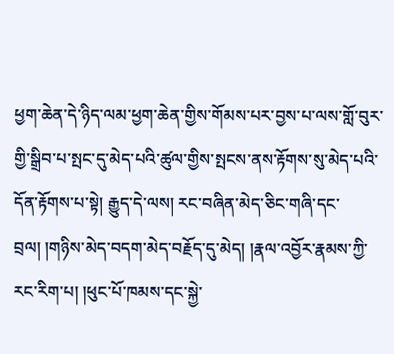ཕྱག་ཆེན་དེ་ཉིད་ལམ་ཕྱག་ཆེན་གྱིས་གོམས་པར་བྱས་པ་ལས་གློ་བུར་གྱི་སྒྲིབ་པ་སྤང་དུ་མེད་པའི་ཚུལ་གྱིས་སྤངས་ནས་རྟོགས་སུ་མེད་པའི་དོན་རྟོགས་པ་སྟེ། རྒྱུད་དེ་ལས། རང་བཞིན་མེད་ཅིང་གཞི་དང་བྲལ། །གཉིས་མེད་བདག་མེད་བརྗོད་དུ་མེད། །རྣལ་འབྱོར་རྣམས་ཀྱི་རང་རིག་པ། །ཕུང་པོ་ཁམས་དང་སྐྱེ་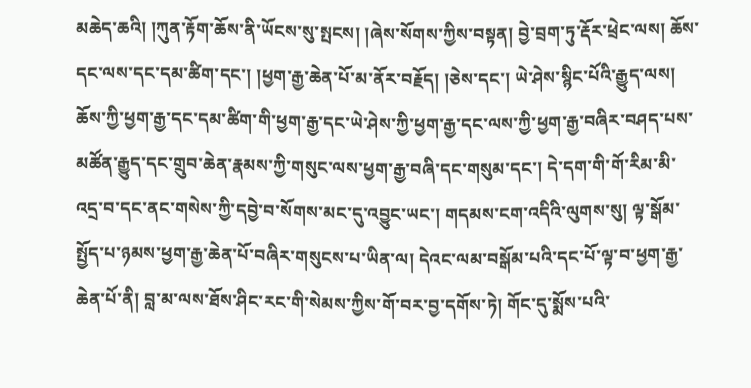མཆེད་ཆའི། །ཀུན་རྟོག་ཆོས་ནི་ཡོངས་སུ་སྤངས། །ཞེས་སོགས་ཀྱིས་བསྟན། བྱེ་བྲག་ཏུ་རྡོར་ཕྲེང་ལས། ཆོས་དང་ལས་དང་དམ་ཚིག་དང་། །ཕྱག་རྒྱ་ཆེན་པོ་མ་ནོར་བརྗོད། །ཅེས་དང་། ཡེ་ཤེས་སྙིང་པོའི་རྒྱུད་ལས། ཆོས་ཀྱི་ཕྱག་རྒྱ་དང་དམ་ཚིག་གི་ཕྱག་རྒྱ་དང་ཡེ་ཤེས་ཀྱི་ཕྱག་རྒྱ་དང་ལས་ཀྱི་ཕྱག་རྒྱ་བཞིར་བཤད་པས་མཚོན་རྒྱུད་དང་གྲུབ་ཆེན་རྣམས་ཀྱི་གསུང་ལས་ཕྱག་རྒྱ་བཞི་དང་གསུམ་དང་། དེ་དག་གི་གོ་རིམ་མི་འདྲ་བ་དང་ནང་གསེས་ཀྱི་དབྱེ་བ་སོགས་མང་དུ་འབྱུང་ཡང་། གདམས་ངག་འདིའི་ལུགས་སུ། ལྟ་སྒོམ་སྤྱོད་པ་ཉམས་ཕྱག་རྒྱ་ཆེན་པོ་བཞིར་གསུངས་པ་ཡིན་ལ། དེའང་ལམ་བསྒོམ་པའི་དང་པོ་ལྟ་བ་ཕྱག་རྒྱ་ཆེན་པོ་ནི། བླ་མ་ལས་ཐོས་ཤིང་རང་གི་སེམས་ཀྱིས་གོ་བར་བྱ་དགོས་ཏེ། གོང་དུ་སྨོས་པའི་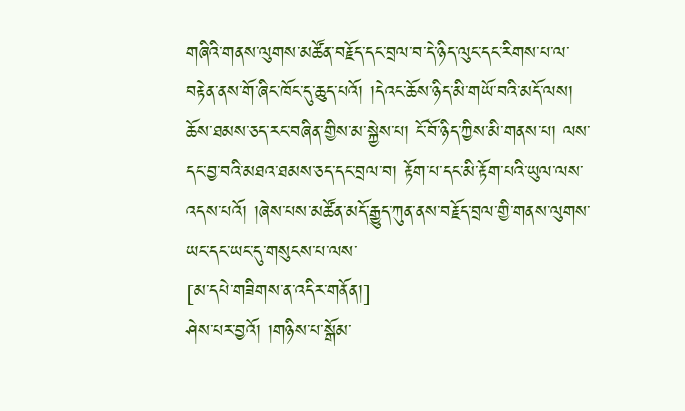གཞིའི་གནས་ལུགས་མཚོན་བརྗོད་དང་བྲལ་བ་དེ་ཉིད་ལུང་དང་རིགས་པ་ལ་བརྟེན་ནས་གོ་ཞིང་ཁོང་དུ་ཆུད་པའོ། །དེའང་ཆོས་ཉིད་མི་གཡོ་བའི་མདོ་ལས། ཆོས་ཐམས་ཅད་རང་བཞིན་གྱིས་མ་སྐྱེས་པ། ངོ་བོ་ཉིད་ཀྱིས་མི་གནས་པ། ལས་དང་བྱ་བའི་མཐའ་ཐམས་ཅད་དང་བྲལ་བ། རྟོག་པ་དང་མི་རྟོག་པའི་ཡུལ་ལས་འདས་པའོ། །ཞེས་པས་མཚོན་མདོ་རྒྱུད་ཀུན་ནས་བརྗོད་བྲལ་གྱི་གནས་ལུགས་ཡང་དང་ཡང་དུ་གསུངས་པ་ལས་
[མ་དཔེ་གཟིགས་ན་འདིར་གནོན།]
ཤེས་པར་བྱའོ། །གཉིས་པ་སྒོམ་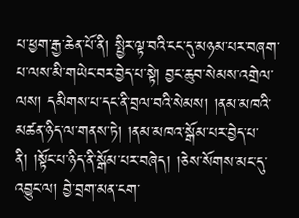པ་ཕྱག་རྒྱ་ཆེན་པོ་ནི། སྤྱིར་ལྟ་བའི་ངང་དུ་མཉམ་པར་བཞག་པ་ལས་མི་གཡེང་བར་བྱེད་པ་སྟེ། བྱང་ཆུབ་སེམས་འགྲེལ་ལས། དམིགས་པ་དང་ནི་བྲལ་བའི་སེམས། །ནམ་མཁའི་མཚན་ཉིད་ལ་གནས་ཏེ། །ནམ་མཁའ་སྒོམ་པར་བྱེད་པ་ནི། །སྟོང་པ་ཉིད་ནི་སྒོམ་པར་བཞེད། །ཅེས་སོགས་མང་དུ་འབྱུང་ལ། བྱེ་བྲག་མན་ངག་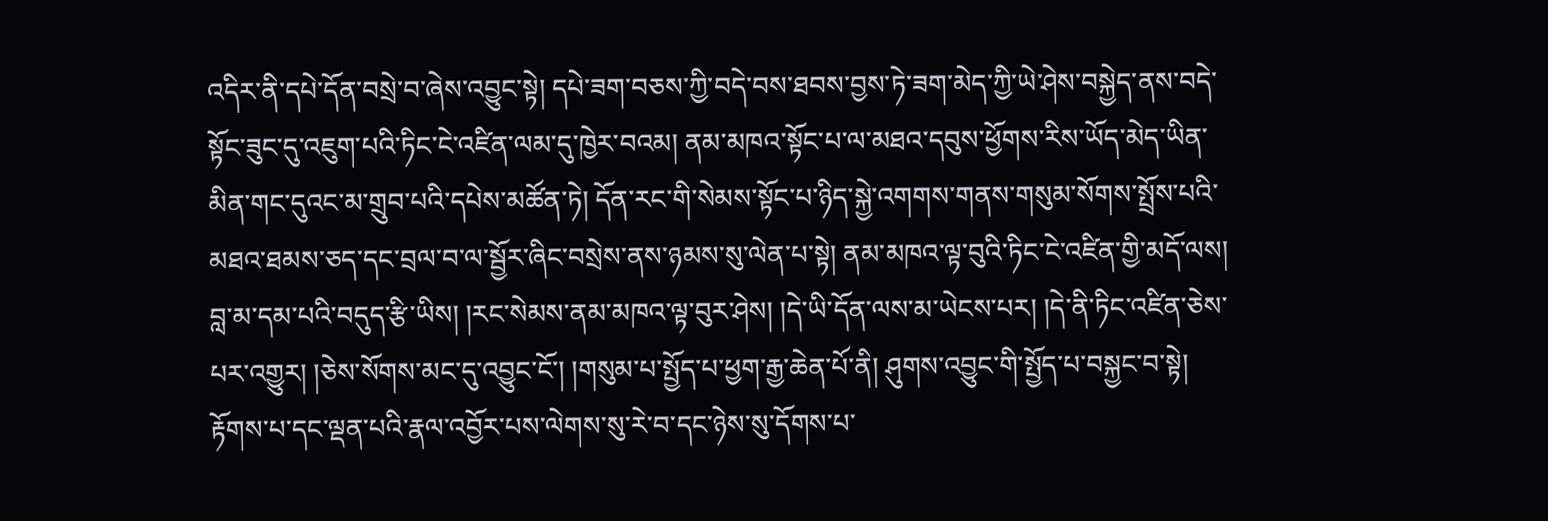འདིར་ནི་དཔེ་དོན་བསྲེ་བ་ཞེས་འབྱུང་སྟེ། དཔེ་ཟག་བཅས་ཀྱི་བདེ་བས་ཐབས་བྱས་ཏེ་ཟག་མེད་ཀྱི་ཡེ་ཤེས་བསྐྱེད་ནས་བདེ་སྟོང་ཟུང་དུ་འཇུག་པའི་ཏིང་ངེ་འཛིན་ལམ་དུ་ཁྱེར་བའམ། ནམ་མཁའ་སྟོང་པ་ལ་མཐའ་དབུས་ཕྱོགས་རིས་ཡོད་མེད་ཡིན་མིན་གང་དུའང་མ་གྲུབ་པའི་དཔེས་མཚོན་ཏེ། དོན་རང་གི་སེམས་སྟོང་པ་ཉིད་སྐྱེ་འགགས་གནས་གསུམ་སོགས་སྤྲོས་པའི་མཐའ་ཐམས་ཅད་དང་བྲལ་བ་ལ་སྦྱོར་ཞིང་བསྲེས་ནས་ཉམས་སུ་ལེན་པ་སྟེ། ནམ་མཁའ་ལྟ་བུའི་ཏིང་ངེ་འཛིན་གྱི་མདོ་ལས། བླ་མ་དམ་པའི་བདུད་རྩི་ཡིས། །རང་སེམས་ནམ་མཁའ་ལྟ་བུར་ཤེས། །དེ་ཡི་དོན་ལས་མ་ཡེངས་པར། །དེ་ནི་ཏིང་འཛིན་ཅེས་པར་འགྱུར། །ཅེས་སོགས་མང་དུ་འབྱུང་ངོ་། །གསུམ་པ་སྤྱོད་པ་ཕྱག་རྒྱ་ཆེན་པོ་ནི། ཤུགས་འབྱུང་གི་སྤྱོད་པ་བསྐྱང་བ་སྟེ། རྟོགས་པ་དང་ལྡན་པའི་རྣལ་འབྱོར་པས་ལེགས་སུ་རེ་བ་དང་ཉེས་སུ་དོགས་པ་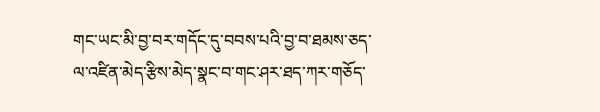གང་ཡང་མི་བྱ་བར་གདོང་དུ་བབས་པའི་བྱ་བ་ཐམས་ཅད་ལ་འཛིན་མེད་རྩིས་མེད་སྣང་བ་གང་ཤར་ཐད་ཀར་གཅོད་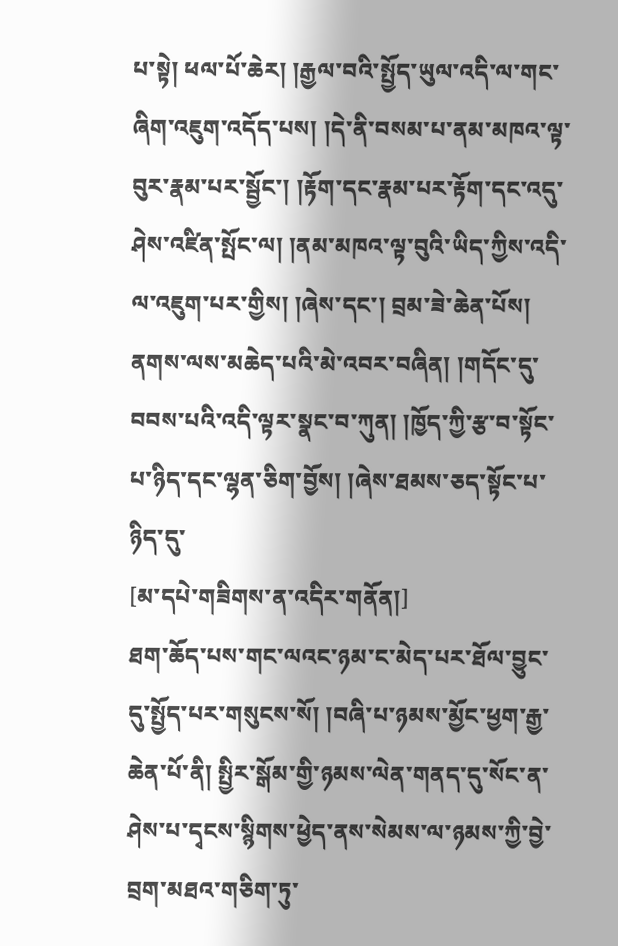པ་སྟེ། ཕལ་པོ་ཆེར། །རྒྱལ་བའི་སྤྱོད་ཡུལ་འདི་ལ་གང་ཞིག་འཇུག་འདོད་པས། །དེ་ནི་བསམ་པ་ནམ་མཁའ་ལྟ་བུར་རྣམ་པར་སྦྱོང་། །རྟོག་དང་རྣམ་པར་རྟོག་དང་འདུ་ཤེས་འཛིན་སྤོང་ལ། །ནམ་མཁའ་ལྟ་བུའི་ཡིད་ཀྱིས་འདི་ལ་འཇུག་པར་གྱིས། །ཞེས་དང་། བྲམ་ཟེ་ཆེན་པོས། ནགས་ལས་མཆེད་པའི་མེ་འབར་བཞིན། །གདོང་དུ་བབས་པའི་འདི་ལྟར་སྣང་བ་ཀུན། །ཁྱོད་ཀྱི་རྩ་བ་སྟོང་པ་ཉིད་དང་ལྷན་ཅིག་བྱོས། །ཞེས་ཐམས་ཅད་སྟོང་པ་ཉིད་དུ་
[མ་དཔེ་གཟིགས་ན་འདིར་གནོན།]
ཐག་ཆོད་པས་གང་ལའང་ཉམ་ང་མེད་པར་ཐོལ་བྱུང་དུ་སྤྱོད་པར་གསུངས་སོ། །བཞི་པ་ཉམས་མྱོང་ཕྱག་རྒྱ་ཆེན་པོ་ནི། སྤྱིར་སྒོམ་གྱི་ཉམས་ལེན་གནད་དུ་སོང་ན་ཤེས་པ་དྭངས་སྙིགས་ཕྱེད་ནས་སེམས་ལ་ཉམས་ཀྱི་བྱེ་བྲག་མཐའ་གཅིག་ཏུ་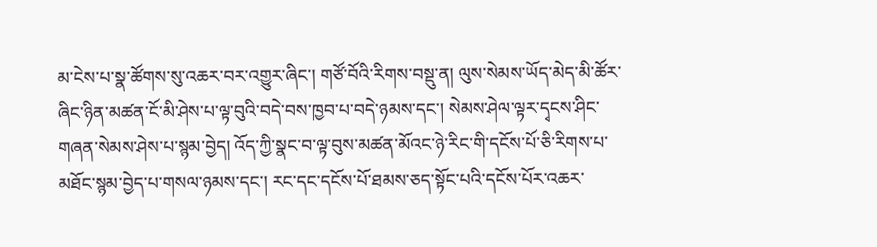མ་ངེས་པ་སྣ་ཚོགས་སུ་འཆར་བར་འགྱུར་ཞིང་། གཙོ་བོའི་རིགས་བསྡུ་ན། ལུས་སེམས་ཡོད་མེད་མི་ཚོར་ཞིང་ཉིན་མཚན་ངོ་མི་ཤེས་པ་ལྟ་བུའི་བདེ་བས་ཁྱབ་པ་བདེ་ཉམས་དང་། སེམས་ཤེལ་ལྟར་དྭངས་ཤིང་གཞན་སེམས་ཤེས་པ་སྙམ་བྱེད། འོད་ཀྱི་སྣང་བ་ལྟ་བུས་མཚན་མོའང་ཉེ་རིང་གི་དངོས་པོ་ཅི་རིགས་པ་མཐོང་སྙམ་བྱེད་པ་གསལ་ཉམས་དང་། རང་དང་དངོས་པོ་ཐམས་ཅད་སྟོང་པའི་དངོས་པོར་འཆར་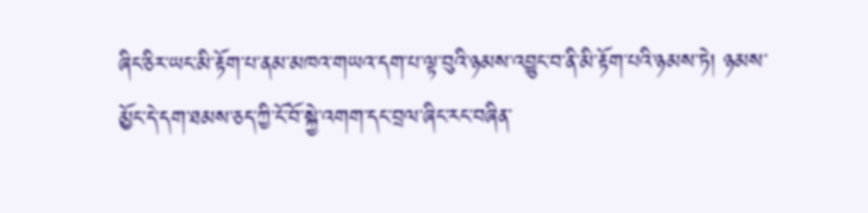ཞིང་ཅིར་ཡང་མི་རྟོག་པ་ནམ་མཁའ་གཡའ་དག་པ་ལྟ་བུའི་ཉམས་འབྱུང་བ་ནི་མི་རྟོག་པའི་ཉམས་ཏེ། ཉམས་མྱོང་དེ་དག་ཐམས་ཅད་ཀྱི་ངོ་བོ་སྐྱེ་འགག་དང་བྲལ་ཞིང་རང་བཞིན་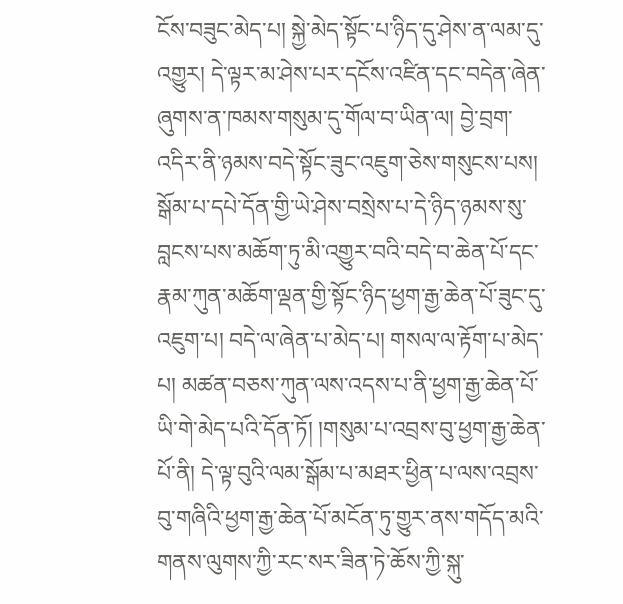ངོས་བཟུང་མེད་པ། སྐྱེ་མེད་སྟོང་པ་ཉིད་དུ་ཤེས་ན་ལམ་དུ་འགྱུར། དེ་ལྟར་མ་ཤེས་པར་དངོས་འཛིན་དང་བདེན་ཞེན་ཞུགས་ན་ཁམས་གསུམ་དུ་གོལ་བ་ཡིན་ལ། བྱེ་བྲག་འདིར་ནི་ཉམས་བདེ་སྟོང་ཟུང་འཇུག་ཅེས་གསུངས་པས། སྒོམ་པ་དཔེ་དོན་གྱི་ཡེ་ཤེས་བསྲེས་པ་དེ་ཉིད་ཉམས་སུ་བླངས་པས་མཆོག་ཏུ་མི་འགྱུར་བའི་བདེ་བ་ཆེན་པོ་དང་རྣམ་ཀུན་མཆོག་ལྡན་གྱི་སྟོང་ཉིད་ཕྱག་རྒྱ་ཆེན་པོ་ཟུང་དུ་འཇུག་པ། བདེ་ལ་ཞེན་པ་མེད་པ། གསལ་ལ་རྟོག་པ་མེད་པ། མཚན་བཅས་ཀུན་ལས་འདས་པ་ནི་ཕྱག་རྒྱ་ཆེན་པོ་ཡི་གེ་མེད་པའི་དོན་ཏོ། །གསུམ་པ་འབྲས་བུ་ཕྱག་རྒྱ་ཆེན་པོ་ནི། དེ་ལྟ་བུའི་ལམ་སྒོམ་པ་མཐར་ཕྱིན་པ་ལས་འབྲས་བུ་གཞིའི་ཕྱག་རྒྱ་ཆེན་པོ་མངོན་ཏུ་གྱུར་ནས་གདོད་མའི་གནས་ལུགས་ཀྱི་རང་སར་ཟིན་ཏེ་ཆོས་ཀྱི་སྐུ་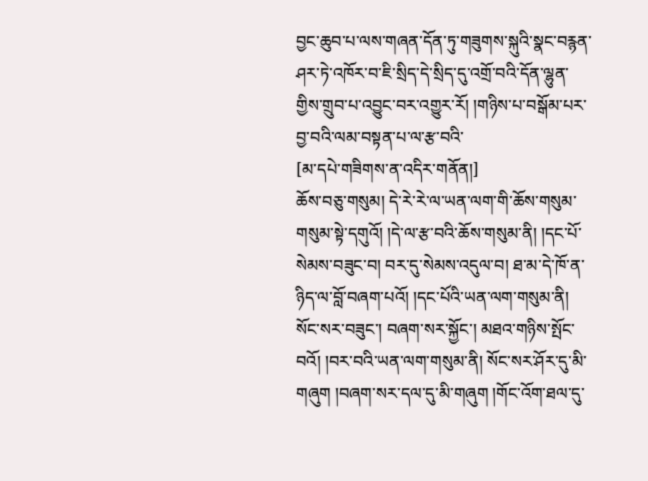བྱང་ཆུབ་པ་ལས་གཞན་དོན་ཏུ་གཟུགས་སྐུའི་སྣང་བརྙན་ཤར་ཏེ་འཁོར་བ་ཇི་སྲིད་དེ་སྲིད་དུ་འགྲོ་བའི་དོན་ལྷུན་གྱིས་གྲུབ་པ་འབྱུང་བར་འགྱུར་རོ། །གཉིས་པ་བསྒོམ་པར་བྱ་བའི་ལམ་བསྟན་པ་ལ་རྩ་བའི་
[མ་དཔེ་གཟིགས་ན་འདིར་གནོན།]
ཆོས་བཅུ་གསུམ། དེ་རེ་རེ་ལ་ཡན་ལག་གི་ཆོས་གསུམ་གསུམ་སྟེ་དགུའོ། །དེ་ལ་རྩ་བའི་ཆོས་གསུམ་ནི། །དང་པོ་སེམས་བཟུང་བ། བར་དུ་སེམས་འདུལ་བ། ཐ་མ་དེ་ཁོ་ན་ཉིད་ལ་བློ་བཞག་པའོ། །དང་པོའི་ཡན་ལག་གསུམ་ནི། སོང་སར་བཟུང་། བཞག་སར་སྐྱོང་། མཐའ་གཉིས་སྤོང་བའོ། །བར་བའི་ཡན་ལག་གསུམ་ནི། སོང་སར་ཤོར་དུ་མི་གཞུག །བཞག་སར་དལ་དུ་མི་གཞུག །གོང་འོག་ཐལ་དུ་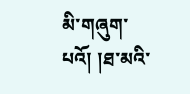མི་གཞུག་པའོ། །ཐ་མའི་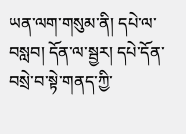ཡན་ལག་གསུམ་ནི། དཔེ་ལ་བསླབ། དོན་ལ་སྦྱར། དཔེ་དོན་བསྲེ་བ་སྟེ་གནད་ཀྱི་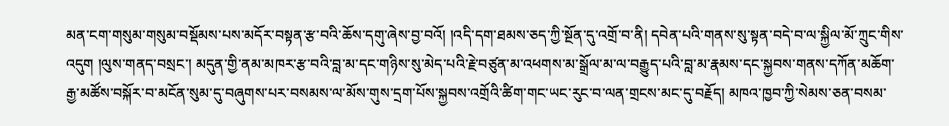མན་ངག་གསུམ་གསུམ་བསྡོམས་པས་མདོར་བསྟན་རྩ་བའི་ཆོས་དགུ་ཞེས་བྱ་བའོ། །འདི་དག་ཐམས་ཅད་ཀྱི་སྔོན་དུ་འགྲོ་བ་ནི། དབེན་པའི་གནས་སུ་སྟན་བདེ་བ་ལ་སྐྱིལ་མོ་ཀྲུང་གིས་འདུག །ལུས་གནད་བསྲང་། མདུན་གྱི་ནམ་མཁར་རྩ་བའི་བླ་མ་དང་གཉིས་སུ་མེད་པའི་རྗེ་བཙུན་མ་འཕགས་མ་སྒྲོལ་མ་ལ་བརྒྱུད་པའི་བླ་མ་རྣམས་དང་སྐྱབས་གནས་དཀོན་མཆོག་རྒྱ་མཚོས་བསྐོར་བ་མངོན་སུམ་དུ་བཞུགས་པར་བསམས་ལ་མོས་གུས་དྲག་པོས་སྐྱབས་འགྲོའི་ཚིག་གང་ཡང་རུང་བ་ལན་གྲངས་མང་དུ་བརྗོད། མཁའ་ཁྱབ་ཀྱི་སེམས་ཅན་བསམ་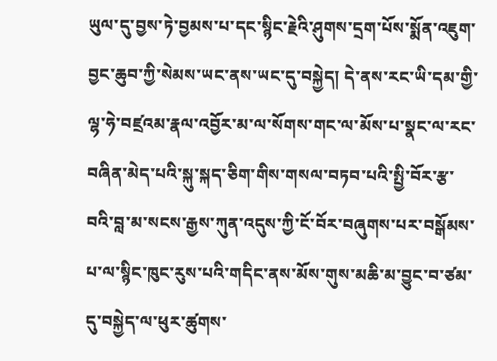ཡུལ་དུ་བྱས་ཏེ་བྱམས་པ་དང་སྙིང་རྗེའི་ཤུགས་དྲག་པོས་སྨོན་འཇུག་བྱང་ཆུབ་ཀྱི་སེམས་ཡང་ནས་ཡང་དུ་བསྐྱེད། དེ་ནས་རང་ཡི་དམ་གྱི་ལྷ་ཧེ་བཛྲའམ་རྣལ་འབྱོར་མ་ལ་སོགས་གང་ལ་མོས་པ་སྣང་ལ་རང་བཞིན་མེད་པའི་སྐུ་སྐད་ཅིག་གིས་གསལ་བཏབ་པའི་སྤྱི་བོར་རྩ་བའི་བླ་མ་སངས་རྒྱས་ཀུན་འདུས་ཀྱི་ངོ་བོར་བཞུགས་པར་བསྒོམས་པ་ལ་སྙིང་ཁུང་རུས་པའི་གདིང་ནས་མོས་གུས་མཆི་མ་བྱུང་བ་ཙམ་དུ་བསྐྱེད་ལ་ཕུར་ཚུགས་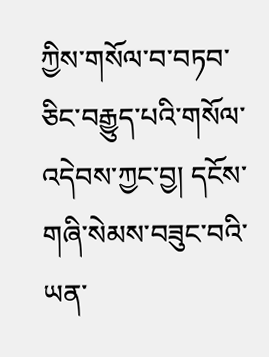ཀྱིས་གསོལ་བ་བཏབ་ཅིང་བརྒྱུད་པའི་གསོལ་འདེབས་ཀྱང་བྱ། དངོས་གཞི་སེམས་བཟུང་བའི་ཡན་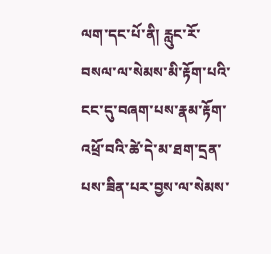ལག་དང་པོ་ནི། རླུང་རོ་བསལ་ལ་སེམས་མི་རྟོག་པའི་ངང་དུ་བཞག་པས་རྣམ་རྟོག་འཕྲོ་བའི་ཚེ་དེ་མ་ཐག་དྲན་པས་ཟིན་པར་བྱས་ལ་སེམས་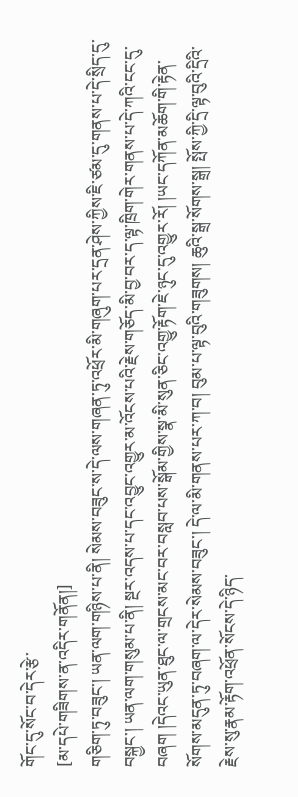གོང་དུ་སོང་བ་དེར་རྩེ་
[མ་དཔེ་གཟིགས་ན་འདིར་གནོན།]
གཅིག་ཏུ་བཟུང་། ཡན་ལག་གཉིས་པ་ནི། སེམས་བཟུང་ས་དེ་ལས་གཞན་ཏུ་འཕྲོར་མི་གཞུག་པར་དྲན་ཤེས་ཀྱིས་ཇི་ཙམ་དུ་གནས་པ་དེ་སྲིད་དུ་བསྐྱང་། ཡན་ལག་གསུམ་པ་ནི། སྔར་འདས་པ་དང་འབྱུང་འགྱུར་མ་འོངས་པའི་རྗེས་གཅོད་མི་བྱ་བར་ད་ལྟ་ཁྲིག་གེར་གནས་པ་དེ་ཀའི་ངང་དུ་བཞག །དེའང་ཡུན་ཐུང་ལ་གྲངས་མང་བར་བསླབ་པས་སྒོམ་གྱིས་སྣ་མི་སུན་ཅིང་འགྱུ་རྟོག་ཇེ་ཉུང་དུ་འགྱུར་རོ། །ཡང་དཀོན་མཆོག་གི་རྟེན་སོགས་མདུན་ཏུ་བཞག་ལ་དེར་སེམས་བཟུང་། དེ་ལ་མི་གནས་པར་ཀ་བ། བུམ་པ་ལྟ་བུའི་གཟུགས། ཆུའི་སྒྲ་སོགས་སྒྲ། སྤོས་ཀྱི་དྲི་ལྟ་བུའི་དྲིའི་རྗེས་སུ་རྣམ་རྟོག་འཕྲོན་སོངས་དེ་ཉིད་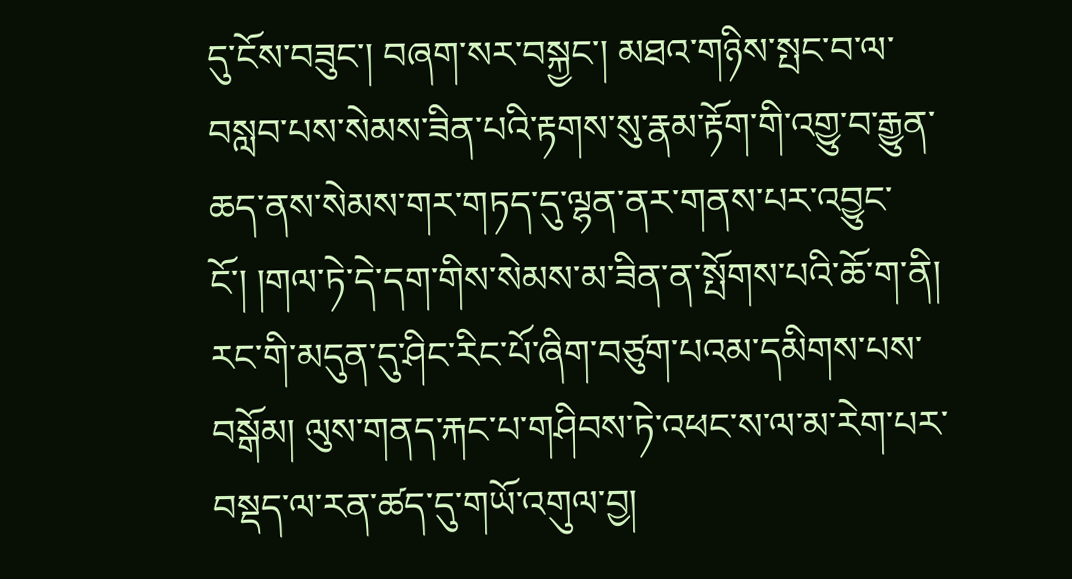དུ་ངོས་བཟུང་། བཞག་སར་བསྐྱང་། མཐའ་གཉིས་སྤང་བ་ལ་བསླབ་པས་སེམས་ཟིན་པའི་རྟགས་སུ་རྣམ་རྟོག་གི་འགྱུ་བ་རྒྱུན་ཆད་ནས་སེམས་གར་གཏད་དུ་ལྷན་ནར་གནས་པར་འབྱུང་ངོ་། །གལ་ཏེ་དེ་དག་གིས་སེམས་མ་ཟིན་ན་སྤོགས་པའི་ཆོ་ག་ནི། རང་གི་མདུན་དུ་ཤིང་རིང་པོ་ཞིག་བཙུག་པའམ་དམིགས་པས་བསྒོམ། ལུས་གནད་རྐང་པ་གཤིབས་ཏེ་འཕང་ས་ལ་མ་རེག་པར་བསྡད་ལ་རན་ཚད་དུ་གཡོ་འགུལ་བྱ།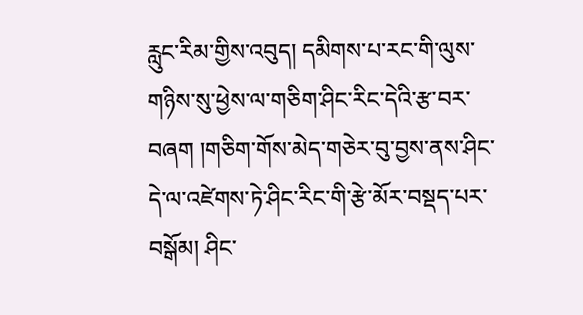རླུང་རིམ་གྱིས་འབུད། དམིགས་པ་རང་གི་ལུས་གཉིས་སུ་ཕྱེས་ལ་གཅིག་ཤིང་རིང་དེའི་རྩ་བར་བཞག །གཅིག་གོས་མེད་གཅེར་བུ་བྱས་ནས་ཤིང་དེ་ལ་འཛེགས་ཏེ་ཤིང་རིང་གི་རྩེ་མོར་བསྡད་པར་བསྒོམ། ཤིང་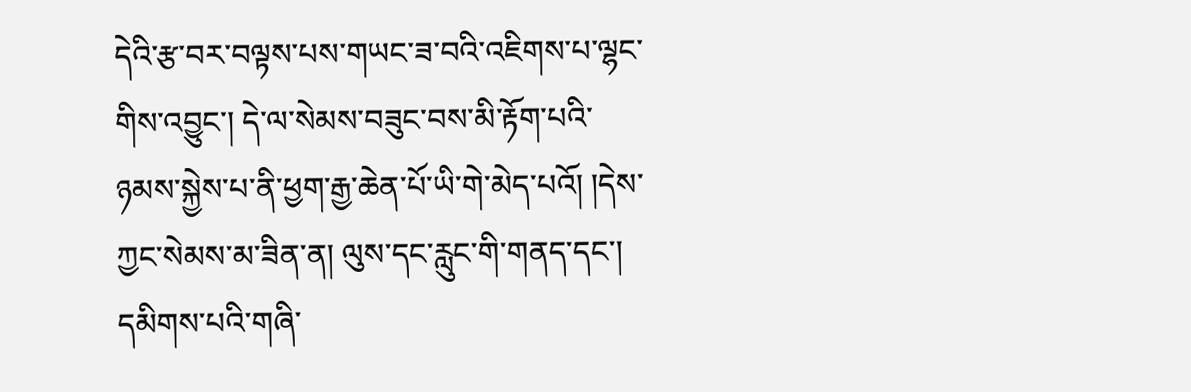དེའི་རྩ་བར་བལྟས་པས་གཡང་ཟ་བའི་འཇིགས་པ་ལྷང་གིས་འབྱུང་། དེ་ལ་སེམས་བཟུང་བས་མི་རྟོག་པའི་ཉམས་སྐྱེས་པ་ནི་ཕྱག་རྒྱ་ཆེན་པོ་ཡི་གེ་མེད་པའོ། །དེས་ཀྱང་སེམས་མ་ཟིན་ན། ལུས་དང་རླུང་གི་གནད་དང་། དམིགས་པའི་གཞི་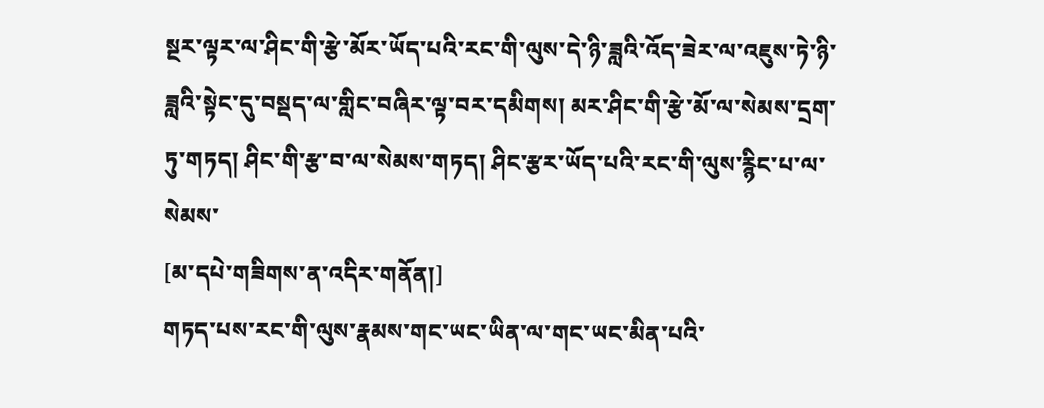སྔར་ལྟར་ལ་ཤིང་གི་རྩེ་མོར་ཡོད་པའི་རང་གི་ལུས་དེ་ཉི་ཟླའི་འོད་ཟེར་ལ་འཇུས་ཏེ་ཉི་ཟླའི་སྟེང་དུ་བསྡད་ལ་གླིང་བཞིར་ལྟ་བར་དམིགས། མར་ཤིང་གི་རྩེ་མོ་ལ་སེམས་དྲག་ཏུ་གཏད། ཤིང་གི་རྩ་བ་ལ་སེམས་གཏད། ཤིང་རྩར་ཡོད་པའི་རང་གི་ལུས་རྙིང་པ་ལ་སེམས་
[མ་དཔེ་གཟིགས་ན་འདིར་གནོན།]
གཏད་པས་རང་གི་ལུས་རྣམས་གང་ཡང་ཡིན་ལ་གང་ཡང་མིན་པའི་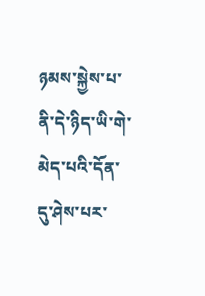ཉམས་སྐྱེས་པ་ནི་དེ་ཉིད་ཡི་གེ་མེད་པའི་དོན་དུ་ཤེས་པར་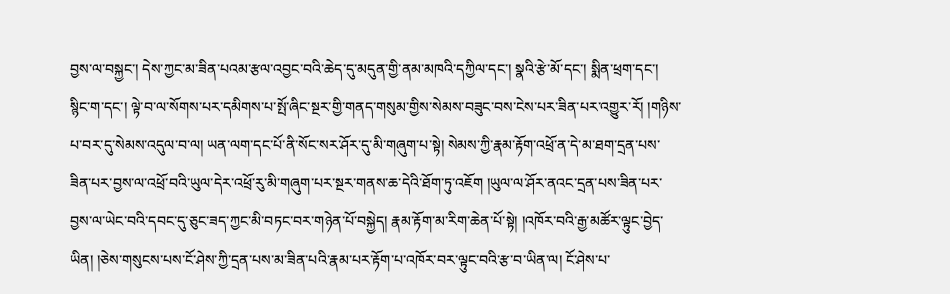བྱས་ལ་བསྐྱང་། དེས་ཀྱང་མ་ཟིན་པའམ་རྩལ་འབྱང་བའི་ཆེད་དུ་མདུན་གྱི་ནམ་མཁའི་དཀྱིལ་དང་། སྣའི་རྩེ་མོ་དང་། སྨིན་ཕྲག་དང་། སྙིང་ག་དང་། ལྟེ་བ་ལ་སོགས་པར་དམིགས་པ་སྤོ་ཞིང་སྔར་གྱི་གནད་གསུམ་གྱིས་སེམས་བཟུང་བས་ངེས་པར་ཟིན་པར་འགྱུར་རོ། །གཉིས་པ་བར་དུ་སེམས་འདུལ་བ་ལ། ཡན་ལག་དང་པོ་ནི་སོང་སར་ཤོར་དུ་མི་གཞུག་པ་སྟེ། སེམས་ཀྱི་རྣམ་རྟོག་འཕྲོ་ན་དེ་མ་ཐག་དྲན་པས་ཟིན་པར་བྱས་ལ་འཕྲོ་བའི་ཡུལ་དེར་འཕྲོ་རུ་མི་གཞུག་པར་སྔར་གནས་ཆ་དེའི་ཐོག་ཏུ་འཇོག །ཡུལ་ལ་ཤོར་ནའང་དྲན་པས་ཟིན་པར་བྱས་ལ་ཡེང་བའི་དབང་དུ་ཅུང་ཟད་ཀྱང་མི་བཏང་བར་གཉེན་པོ་བསྐྱེད། རྣམ་རྟོག་མ་རིག་ཆེན་པོ་སྟེ། །འཁོར་བའི་རྒྱ་མཚོར་ལྟུང་བྱེད་ཡིན། །ཅེས་གསུངས་པས་ངོ་ཤེས་ཀྱི་དྲན་པས་མ་ཟིན་པའི་རྣམ་པར་རྟོག་པ་འཁོར་བར་ལྟུང་བའི་རྩ་བ་ཡིན་ལ། ངོ་ཤེས་པ་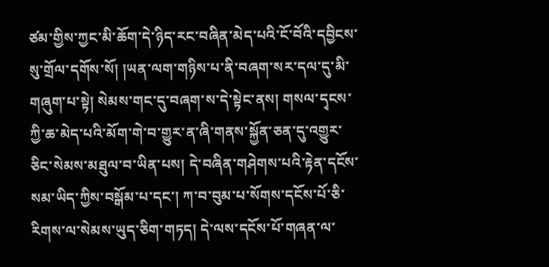ཙམ་གྱིས་ཀྱང་མི་ཆོག་དེ་ཉིད་རང་བཞིན་མེད་པའི་ངོ་བོའི་དབྱིངས་སུ་གྲོལ་དགོས་སོ། །ཡན་ལག་གཉིས་པ་ནི་བཞག་སར་དལ་དུ་མི་གཞུག་པ་སྟེ། སེམས་གང་དུ་བཞག་ས་དེ་སྟེང་ནས། གསལ་དྭངས་ཀྱི་ཆ་མེད་པའི་མོག་གེ་བ་གྱུར་ན་ཞི་གནས་སྐྱོན་ཅན་དུ་འགྱུར་ཅིང་སེམས་མཐུལ་བ་ཡིན་པས། དེ་བཞིན་གཤེགས་པའི་རྟེན་དངོས་སམ་ཡིད་ཀྱིས་བསྒོམ་པ་དང་། ཀ་བ་བུམ་པ་སོགས་དངོས་པོ་ཅི་རིགས་ལ་སེམས་ཡུད་ཅིག་གཏད། དེ་ལས་དངོས་པོ་གཞན་ལ་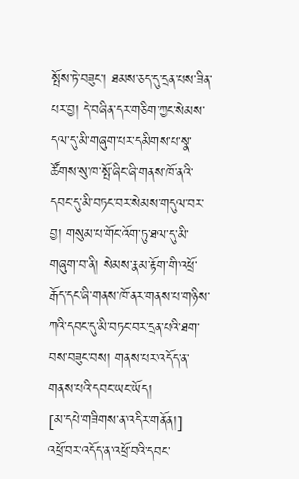སྤོས་ཏེ་བཟུང་། ཐམས་ཅད་དུ་དྲན་པས་ཟིན་པར་བྱ། དེ་བཞིན་དར་གཅིག་ཀྱང་སེམས་དལ་དུ་མི་གཞུག་པར་དམིགས་པ་སྣ་ཚོགས་སུ་ཁ་སྤོ་ཞིང་ཞི་གནས་ཁོ་ནའི་དབང་དུ་མི་བཏང་བར་སེམས་གདུལ་བར་བྱ། གསུམ་པ་གོང་འོག་ཏུ་ཐལ་དུ་མི་གཞུག་བ་ནི། སེམས་རྣམ་རྟོག་གི་འཕྲོ་རྒོད་དང་ཞི་གནས་ཁོ་ནར་གནས་པ་གཉིས་ཀའི་དབང་དུ་མི་བཏང་བར་དྲན་པའི་ཐག་བས་བཟུང་བས། གནས་པར་འདོད་ན་གནས་པའི་དབང་ཡང་ཡོད།
[མ་དཔེ་གཟིགས་ན་འདིར་གནོན།]
འཕྲོ་བར་འདོད་ན་འཕྲོ་བའི་དབང་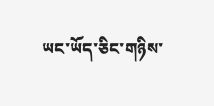ཡང་ཡོད་ཅིང་གཉིས་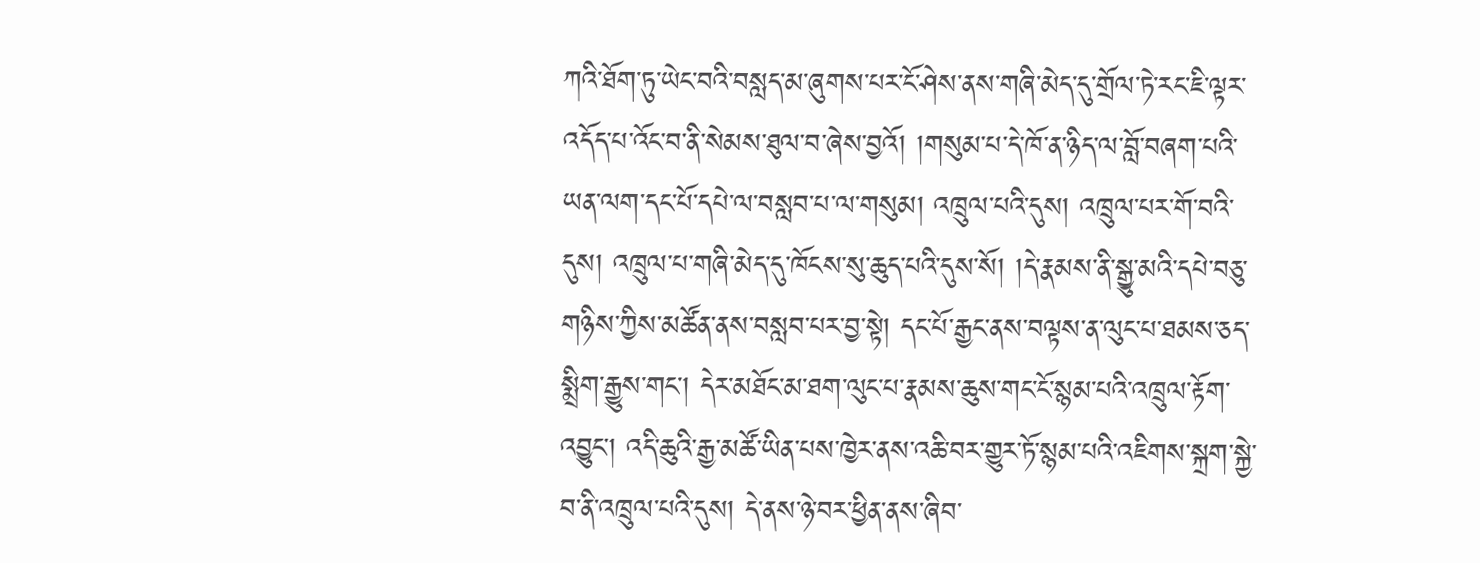ཀའི་ཐོག་ཏུ་ཡེང་བའི་བསླད་མ་ཞུགས་པར་ངོ་ཤེས་ནས་གཞི་མེད་དུ་གྲོལ་ཏེ་རང་ཇི་ལྟར་འདོད་པ་འོང་བ་ནི་སེམས་ཐུལ་བ་ཞེས་བྱའོ། །གསུམ་པ་དེ་ཁོ་ན་ཉིད་ལ་བློ་བཞག་པའི་ཡན་ལག་དང་པོ་དཔེ་ལ་བསླབ་པ་ལ་གསུམ། འཁྲུལ་པའི་དུས། འཁྲུལ་པར་གོ་བའི་དུས། འཁྲུལ་པ་གཞི་མེད་དུ་ཁོངས་སུ་ཆུད་པའི་དུས་སོ། །དེ་རྣམས་ནི་སྒྱུ་མའི་དཔེ་བཅུ་གཉིས་ཀྱིས་མཚོན་ནས་བསླབ་པར་བྱ་སྟེ། དང་པོ་རྒྱང་ནས་བལྟས་ན་ལུང་པ་ཐམས་ཅད་སྨྲིག་རྒྱུས་གང་། དེར་མཐོང་མ་ཐག་ལུང་པ་རྣམས་ཆུས་གང་ངོ་སྙམ་པའི་འཁྲུལ་རྟོག་འབྱུང་། འདི་ཆུའི་རྒྱ་མཚོ་ཡིན་པས་ཁྱེར་ནས་འཆི་བར་གྱུར་ཏོ་སྙམ་པའི་འཇིགས་སྐྲག་སྐྱེ་བ་ནི་འཁྲུལ་པའི་དུས། དེ་ནས་ཉེ་བར་ཕྱིན་ནས་ཞིབ་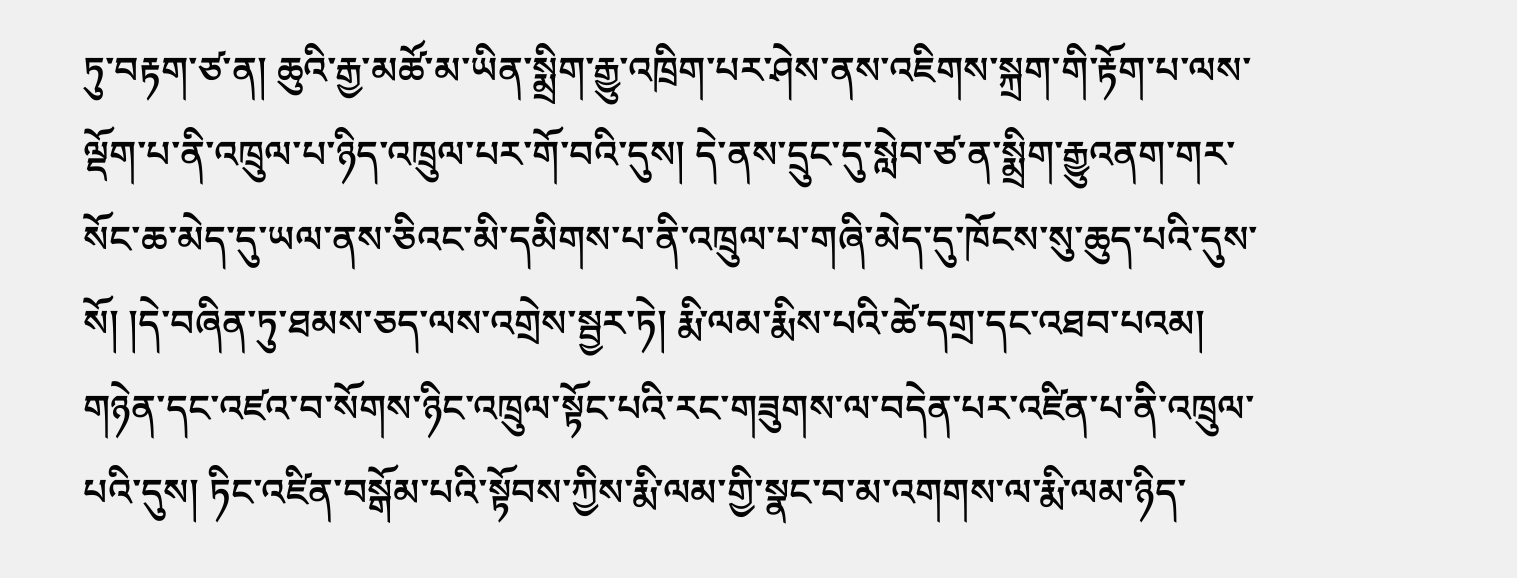ཏུ་བརྟག་ཙ་ན། ཆུའི་རྒྱ་མཚོ་མ་ཡིན་སྨྲིག་རྒྱུ་འཁྲིག་པར་ཤེས་ནས་འཇིགས་སྐྲག་གི་རྟོག་པ་ལས་ལྡོག་པ་ནི་འཁྲུལ་པ་ཉིད་འཁྲུལ་པར་གོ་བའི་དུས། དེ་ནས་དྲུང་དུ་སླེབ་ཙ་ན་སྨྲིག་རྒྱུའནག་གར་སོང་ཆ་མེད་དུ་ཡལ་ནས་ཅིའང་མི་དམིགས་པ་ནི་འཁྲུལ་པ་གཞི་མེད་དུ་ཁོངས་སུ་ཆུད་པའི་དུས་སོ། །དེ་བཞིན་ཏུ་ཐམས་ཅད་ལས་འགྲེས་སྦྱར་ཏེ། རྨི་ལམ་རྨིས་པའི་ཚེ་དགྲ་དང་འཐབ་པའམ། གཉེན་དང་འཛའ་བ་སོགས་ཉིང་འཁྲུལ་སྟོང་པའི་རང་གཟུགས་ལ་བདེན་པར་འཛིན་པ་ནི་འཁྲུལ་པའི་དུས། ཏིང་འཛིན་བསྒོམ་པའི་སྟོབས་ཀྱིས་རྨི་ལམ་གྱི་སྣང་བ་མ་འགགས་ལ་རྨི་ལམ་ཉིད་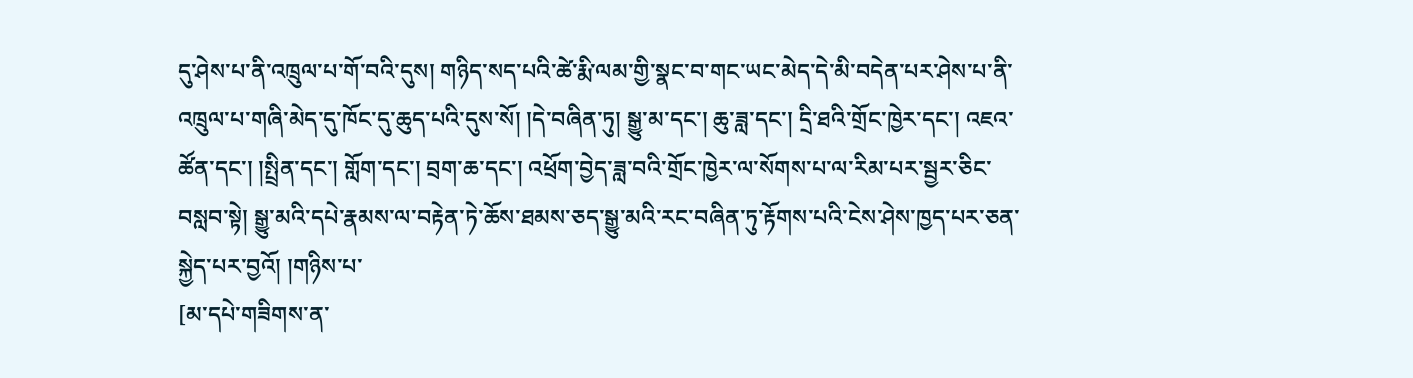དུ་ཤེས་པ་ནི་འཁྲུལ་པ་གོ་བའི་དུས། གཉིད་སད་པའི་ཚེ་རྨི་ལམ་གྱི་སྣང་བ་གང་ཡང་མེད་དེ་མི་བདེན་པར་ཤེས་པ་ནི་འཁྲུལ་པ་གཞི་མེད་དུ་ཁོང་དུ་ཆུད་པའི་དུས་སོ། །དེ་བཞིན་ཏུ། སྒྱུ་མ་དང་། ཆུ་ཟླ་དང་། དྲི་ཐའི་གྲོང་ཁྱེར་དང་། འཇའ་ཚོན་དང་། །སྤྲིན་དང་། གློག་དང་། བྲག་ཆ་དང་། འཕྲོག་བྱེད་ཟླ་བའི་གྲོང་ཁྱེར་ལ་སོགས་པ་ལ་རིམ་པར་སྦྱར་ཅིང་བསླབ་སྟེ། སྒྱུ་མའི་དཔེ་རྣམས་ལ་བརྟེན་ཏེ་ཆོས་ཐམས་ཅད་སྒྱུ་མའི་རང་བཞིན་ཏུ་རྟོགས་པའི་ངེས་ཤེས་ཁྱད་པར་ཅན་སྐྱེད་པར་བྱའོ། །གཉིས་པ་
[མ་དཔེ་གཟིགས་ན་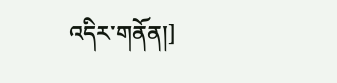འདིར་གནོན།]